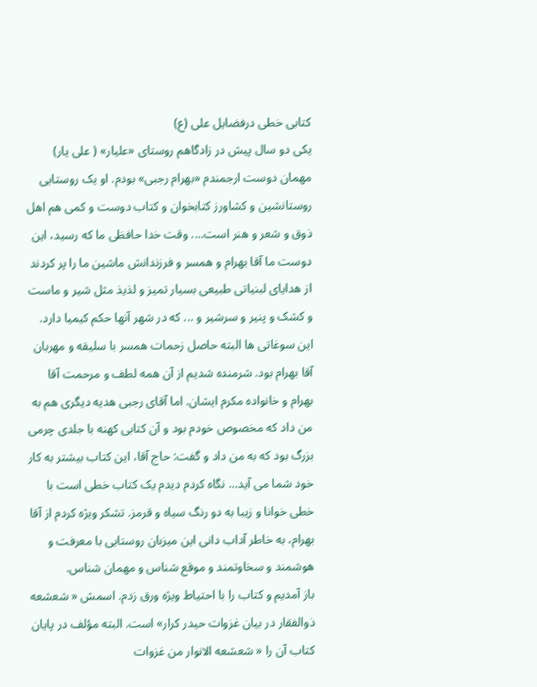کتابی خطی درفضایل علی (ع)
یکی دو سال پیش در زادگاهم روستای «علیار» ( علی یار) مهمان دوست ارجمندم «بهرام رجبی» بودم. او یک روستایی روستانشین و کشاورز کتابخوان و کتاب دوست و کمی هم اهل ذوق و شعر و هنر است.... وقت خدا حافظی ما که رسید، این دوست ما آقا بهرام و همسر و فرزندانش ماشین ما را پر کردند از هدایای لبنیاتی طبیعی بسیار تمیز و لذیذ مثل شیر و ماست و کشک و پنیر و سرشیر و ... که در شهر آنها حکم کیمیا دارد. این سوغاتی ها البته حاصل زحمات همسر با سلیقه و مهربان آقا بهرام بود. شرمنده شدیم از آن همه لطف و مرحمت آقا بهرام و خانواده مکرم ایشان. اما آقای رجبی هدیه دیگری هم به من داد که مخصوص خودم بود و آن کتابی کهنه با جلدی چرمی بزرگ بود که به من داد و گفت: حاج آقا، این کتاب بیشتر به کار خود شما می آید... نگاه کردم دیدم یک کتاب خطی است با خطی خوانا و زیبا به دو رنگ سیاه و قرمز. تشکر ویژه کردم از آقا بهرام، به خاطر آداب دانی این میزبان روستایی با معرفت و هوشمند و سخاوتمند و موقع شناس و مهمان شناس.
باز آمدیم و کتاب را با احتیاط ویژه ورق زدم. اسمش « شعشعه ذوالفقار در بیان غزوات حیدر کرار» است. البته مؤلف در پایان کتاب آن را « شعشعه الانوار من غزوات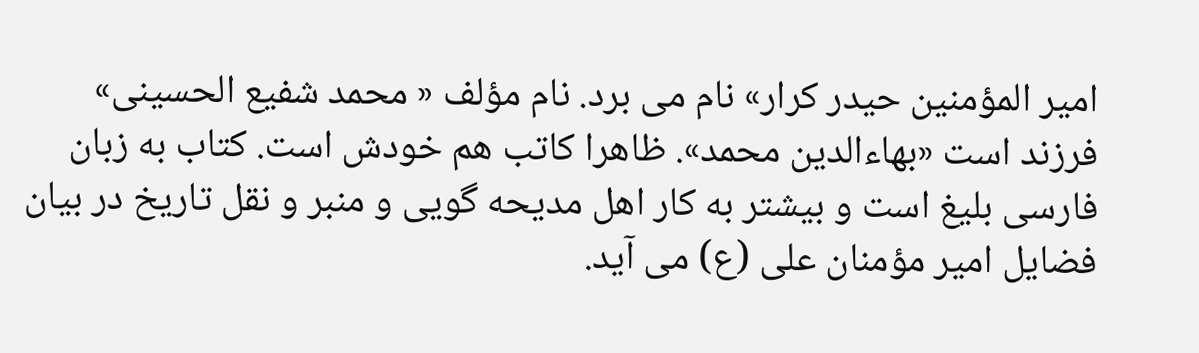امیر المؤمنین حیدر کرار» نام می برد. نام مؤلف « محمد شفیع الحسینی» فرزند است «بهاءالدین محمد». ظاهرا کاتب هم خودش است. کتاب به زبان فارسی بلیغ است و بیشتر به کار اهل مدیحه گویی و منبر و نقل تاریخ در بیان فضایل امیر مؤمنان علی (ع) می آید.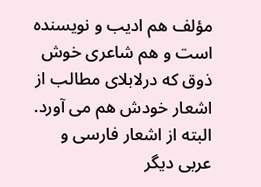مؤلف هم ادیب و نویسنده است و هم شاعری خوش ذوق که درلابلای مطالب از اشعار خودش هم می آورد. البته از اشعار فارسی و عربی دیگر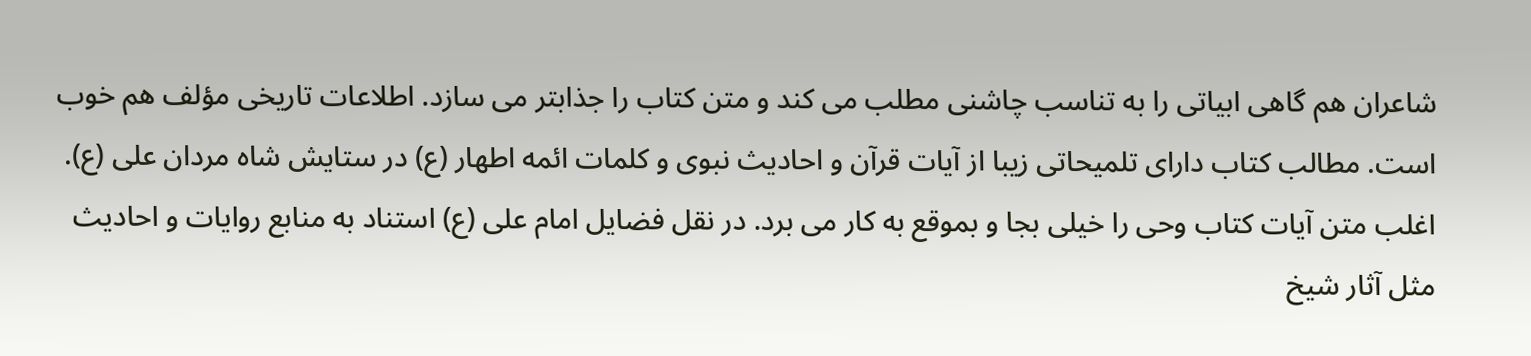شاعران هم گاهی ابیاتی را به تناسب چاشنی مطلب می کند و متن کتاب را جذابتر می سازد. اطلاعات تاریخی مؤلف هم خوب است. مطالب کتاب دارای تلمیحاتی زیبا از آیات قرآن و احادیث نبوی و کلمات ائمه اطهار (ع) در ستایش شاه مردان علی (ع). اغلب متن آیات کتاب وحی را خیلی بجا و بموقع به کار می برد. در نقل فضایل امام علی (ع) استناد به منابع روایات و احادیث مثل آثار شیخ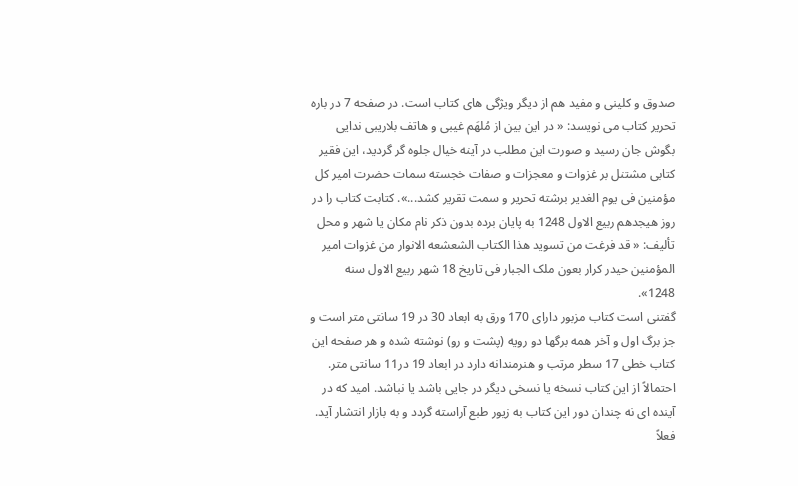صدوق و کلینی و مفید هم از دیگر ویژگی های کتاب است. در صفحه 7 در باره تحریر کتاب می نویسد: « در این بین از مُلهَم غیبی و هاتف بلاریبی ندایی بگوش جان رسید و صورت این مطلب در آینه خیال جلوه گر گردید، این فقیر کتابی مشتنل بر غزوات و معجزات و صفات خجسته سمات حضرت امیر کل مؤمنین فی یوم الغدیر برشته تحریر و سمت تقریر کشد...». کتابت کتاب را در روز هیجدهم ربیع الاول 1248 به پایان برده بدون ذکر نام مکان یا شهر و محل تألیف: « قد فرغت من تسوید هذا الکتاب الشعشعه الانوار من غزوات امیر المؤمنین حیدر کرار بعون ملک الجبار فی تاریخ 18 شهر ربیع الاول سنه 1248».
گفتنی است کتاب مزبور دارای 170 ورق به ابعاد 30 در 19 سانتی متر است و جز برگ اول و آخر همه برگها دو رویه (پشت و رو) نوشته شده و هر صفحه این کتاب خطی 17 سطر مرتب و هنرمندانه دارد در ابعاد 19 در11 سانتی متر. احتمالاً از این کتاب نسخه یا نسخی دیگر در جایی باشد یا نباشد. امید که در آینده ای نه چندان دور این کتاب به زیور طبع آراسته گردد و به بازار انتشار آید.
فعلاً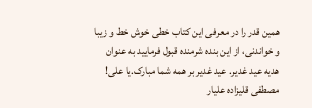همین قدر را در معرفی این کتاب خطی خوش خط و زیبا و خواندنی، از این بنده شرمنده قبول فرمایید به عنوان هدیه عید غدیر. عید غدیر بر همه شما مبارک.یا علی!
مصطفی قلیزاده علیار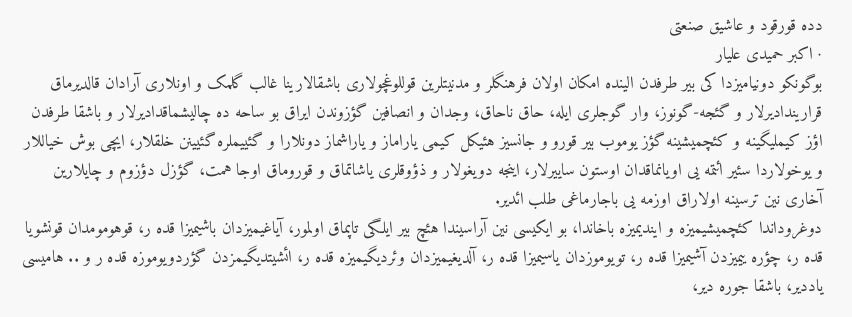دده قورقود و عاشیق صنعتی
· اکبر حمیدی علیار
بوگونکو دونیامیزدا کی بیر طرفدن الینده امکان اولان فرهنگلر و مدنیتلرین قوللوغچولاری باشقالارینا غالب گلمک و اونلاری آرادان قالدیرماق قراریندادیرلار و گئجه-گونوز، وار گوجلری ایله، حاق ناحاق، وجدان و انصافین گؤزوندن ایراق بو ساحه ده چالیشماقدادیرلار و باشقا طرفدن اؤز کیملیگینه و کئچمیشینه گؤز یوموب بیر قورو و جانسیز هئیکل کیمی یاراماز و یاراشماز دونلارا و گئییملره گئیینن خلقلار، ایچی بوش خیاللار و یوخولاردا سئیر ائتمه یی اویانماقدان اوستون ساییرلار، اینجه دویغولار و ذؤوقلری یاشاتماق و قوروماق اوجا همت، گؤزل دؤزوم و چایلارین آخاری نین ترسینه اولاراق اوزمه یی باجارماغی طلب ائدیر.
دوغروداندا کئچمیشیمیزه و ایندیمیزه باخاندا، بو ایکیسی نین آراسیندا هئچ بیر ایلگی تاپماق اولمور، آیاغیمیزدان باشیمیزا قده ر، قوهومومدان قونشویا قده ر، چؤره ییمیزدن آشیمیزا قده ر، تویوموزدان یاسیمیزا قده ر، آلدیغیمیزدان وئردیگیمیزه قده ر، ائشیتدیگیمزدن گؤردویوموزه قده ر و .. هامیسی یاددیر، باشقا جوره دیر،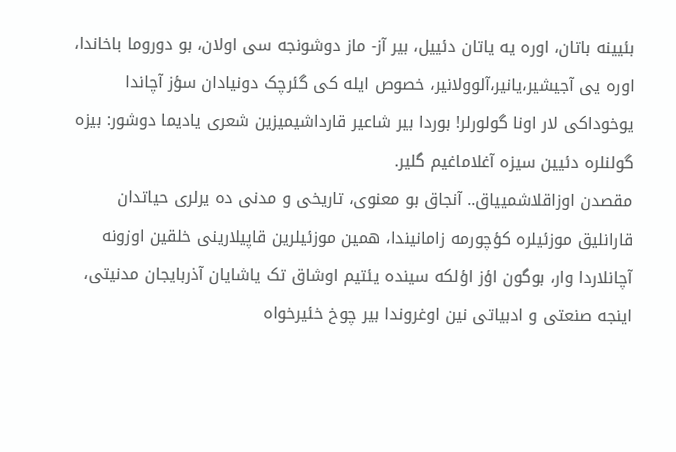بئیینه باتان، اوره یه یاتان دئییل، بیر آز- ماز دوشونجه سی اولان، بو دوروما باخاندا، اوره یی آجیشیر،یانیر،آلوولانیر، خصوص ایله کی گئرچک دونیادان سؤز آچاندا یوخوداکی لار اونا گولورلر! بوردا بیر شاعیر قارداشیمیزین شعری یادیما دوشور: بیزه گولنلره دئیین سیزه آغلاماغیم گلیر.
مقصدن اوزاقلاشمییاق.. آنجاق بو معنوی، تاریخی و مدنی ده یرلری حیاتدان قارانلیق موزئیلره کؤچورمه زامانیندا، همین موزئیلرین قاپیلارینی خلقین اوزونه آچانلاردا وار، بوگون اؤز اؤلکه سینده یئتیم اوشاق تک یاشایان آذربایجان مدنیتی، اینجه صنعتی و ادبیاتی نین اوغروندا بیر چوخ خئیرخواه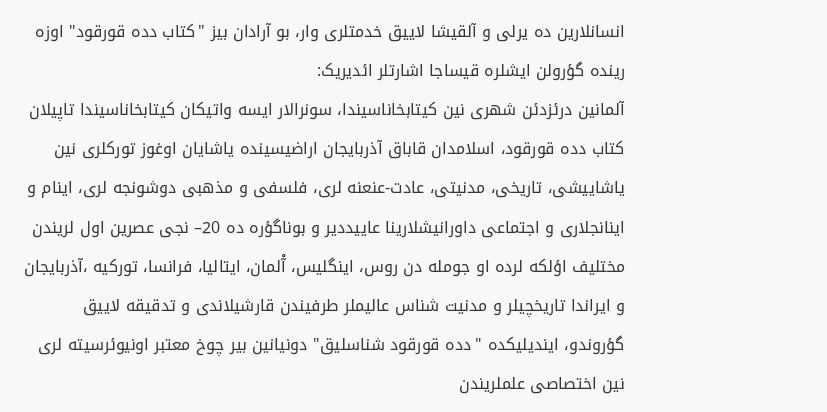انسانلارین ده یرلی و آلقیشا لاییق خدمتلری وار، بو آرادان بیز "کتاب دده قورقود" اوزه رینده گؤرولن ایشلره قیساجا اشارتلر ائدیریک:
آلمانین درئزدئن شهری نین کیتابخاناسیندا، سونرالار ایسه واتیکان کیتابخاناسیندا تاپیلان کتاب دده قورقود، اسلامدان قاباق آذربایجان اراضیسینده یاشایان اوغوز تورکلری نین یاشاییشی، تاریخی، مدنیتی، عادت-عنعنه لری، فلسفی و مذهبی دوشونجه لری، اینام و اینانجلاری و اجتماعی داورانیشلارینا عاییددیر و بوناگؤره ده 20– نجی عصرین اول لریندن مختلیف اؤلکه لرده او جومله دن روس، اینگلیس، آْلمان، ایتالیا، فرانسا، تورکیه ،آذربایجان و ایراندا تاریخچیلر و مدنیت شناس عالیملر طرفیندن قارشیلاندی و تدقیقه لاییق گؤروندو، ایندیلیکده "دده قورقود شناسلیق" دونیانین بیر چوخ معتبر اونیوئرسیته لری نین اختصاصی علملریندن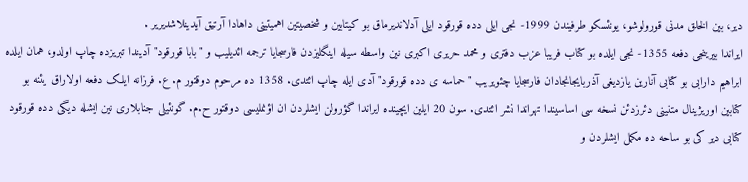دیر، بین الخلق مدنی قورولوشو، یونئسکو طرفیندن 1999- نجی ایلی دده قورقود ایلی آدلاندیرماق بو کیتابین و شخصیتین اهمیتینی داهادا آرتیق آیدینلاشدیریر .
ایراندا بیرینجی دفعه 1355- نجی ایلده بو کتاب فریبا عزب دفتری و محمد حریری اکبری نین واسطه سیله اینگلیزدن فارسجایا ترجمه ائدیلیب و "بابا قورقود" آدیندا تبریزده چاپ اولدو، همان ایلده ابراهیم دارابی بو کتابی آنارین یازدیغی آذربایجانجادان فارسجایا چئویریب " حماسه ی دده قورقود" آدی ایله چاپ ائتدی. 1358 ده مرحوم دوقتور م. ع. فرزانه ایلک دفعه اولاراق یئنه بو کتابین اوریژینال متنینی دئرزدئن نسخه سی اساسیندا تهراندا نشر ائتدی. سون 20 ایلین ایچینده ایراندا گؤرولن ایشلردن ان اؤنملیسی دوقتور ح.م. گونئیلی جنابلاری نین ایشله دیگی دده قورقود کتابی دیر کی بو ساحه ده مکمل ایشلردن و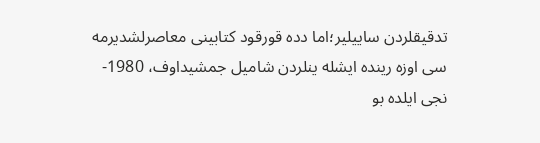تدقیقلردن ساییلیر؛اما دده قورقود کتابینی معاصرلشدیرمه سی اوزه رینده ایشله ینلردن شامیل جمشیداوف، 1980- نجی ایلده بو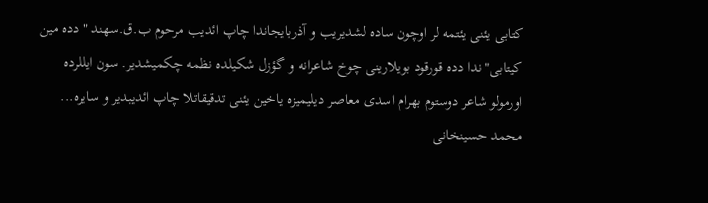کتابی یئنی یئتمه لر اوچون ساده لشدیریب و آذربایجاندا چاپ ائدیب مرحوم ب.ق.سهند "دده مین کیتابی"ندا دده قورقود بویلارینی چوخ شاعرانه و گؤزل شکیلده نظمه چکمیشدیر. سون ایللرده اورمولو شاعر دوستوم بهرام اسدی معاصر دیلیمیزه یاخین یئنی تدقیقاتلا چاپ ائدیبدیر و سایره...
محمد حسینخانی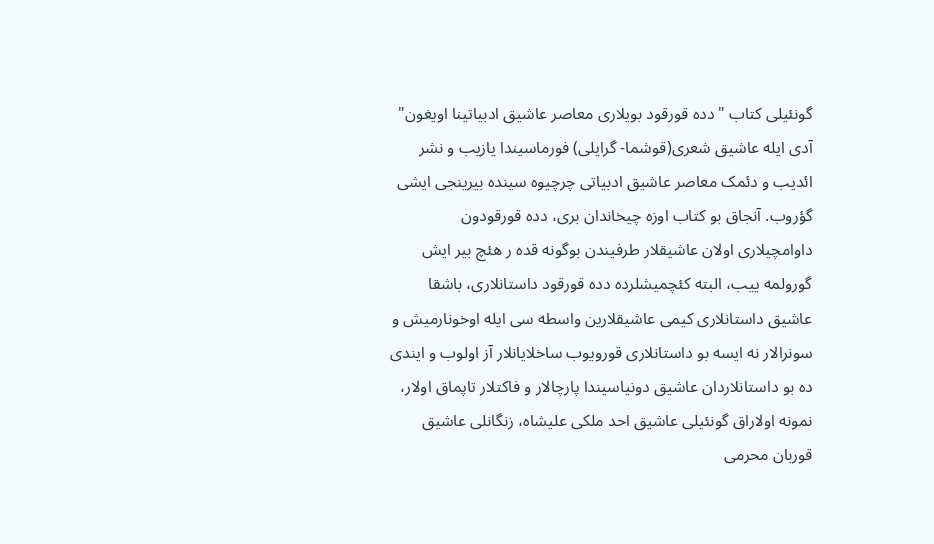گونئیلی کتاب "دده قورقود بویلاری معاصر عاشیق ادبیاتینا اویغون" آدی ایله عاشیق شعری(قوشما- گرایلی) فورماسیندا یازیب و نشر ائدیب و دئمک معاصر عاشیق ادبیاتی چرچیوه سینده بیرینجی ایشی گؤروب. آنجاق بو کتاب اوزه چیخاندان بری، دده قورقودون داوامچیلاری اولان عاشیقلار طرفیندن بوگونه قده ر هئچ بیر ایش گورولمه ییب، البته کئچمیشلرده دده قورقود داستانلاری، باشقا عاشیق داستانلاری کیمی عاشیقلارین واسطه سی ایله اوخونارمیش و سونرالار نه ایسه بو داستانلاری قورویوب ساخلایانلار آز اولوب و ایندی ده بو داستانلاردان عاشیق دونیاسیندا پارچالار و فاکتلار تاپماق اولار، نمونه اولاراق گونئیلی عاشیق احد ملکی علیشاه، زنگانلی عاشیق قوربان محرمی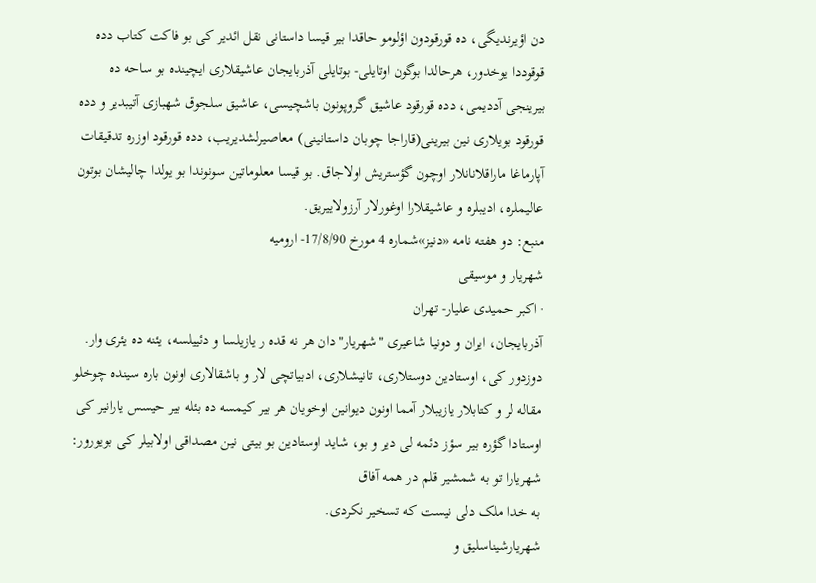دن اؤیرندیگی، ده قورقودون اؤلومو حاقدا بیر قیسا داستانی نقل ائدیر کی بو فاکت کتاب دده قوقوددا یوخدور، هرحالدا بوگون اوتایلی- بوتایلی آذربایجان عاشیقلاری ایچینده بو ساحه ده بیرینجی آددیمی، دده قورقود عاشیق گروپونون باشچیسی، عاشیق سلجوق شهبازی آتیبدیر و دده قورقود بویلاری نین بیرینی(قاراجا چوبان داستانینی) معاصیرلشدیریب، دده قورقود اوزره تدقیقات آپارماغا ماراقلانانلار اوچون گؤستریش اولاجاق. بو قیسا معلوماتین سونوندا بو یولدا چالیشان بوتون عالیملره، ادیبلره و عاشیقلارا اوغورلار آرزولاییریق.
منبع: دو هفته نامه «دنیز»شماره 4 مورخ 17/8/90- ارومیه
شهریار و موسیقی
· اکبر حمیدی علیار- تهران
آذربایجان، ایران و دونیا شاعیری "شهریار"دان هر نه قده ر یازیلسا و دئییلسه، یئنه ده یئری وار. دوزدور کی، اوستادین دوستلاری، تانیشلاری، ادبیاتچی لار و باشقالاری اونون باره سینده چوخلو مقاله لر و کتابلار یازیبلار آمما اونون دیوانین اوخویان هر بیر کیمسه ده بئله بیر حیسس یارانیر کی اوستادا گؤره بیر سؤز دئمه لی دیر و بو، شاید اوستادین بو بیتی نین مصداقی اولابیلر کی بویورور:
شهریارا تو به شمشیر قلم در همه آفاق
به خدا ملک دلی نیست که تسخیر نکردی.
شهریارشیناسلیق و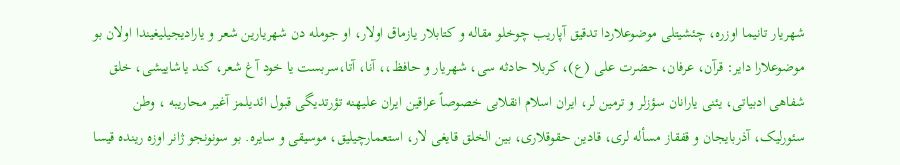شهریار تانیما اوزره، چئشیتلی موضوعلاردا تدقیق آپاریب چوخلو مقاله و کتابلار یازماق اولار، او جومله دن شهریارین شعر و یارادیجیلیغیندا اولان بو موضوعلارا دایر: قرآن، عرفان، حضرت علی (ع)، کربلا حادثه سی، شهریار و حافظ،، آنا، آتا،سربست یا خود آغ شعر، کند یاشاییشی، خلق شفاهی ادبیاتی، یئنی یارانان سؤزلر و ترمین لر، ایران اسلام انقلابی خصوصاً عراقین ایران علیهنه تؤرتدیگی قبول ائدیلمز آغیر محاریبه ، وطن سئورلیک، آذربایجان و قفقاز مسأله لری، قادین حقوقلاری، بین الخلق قایغی لار، استعمارچیلیق، موسیقی و سایره. بو سونونجو ژانر اوزه رینده قیسا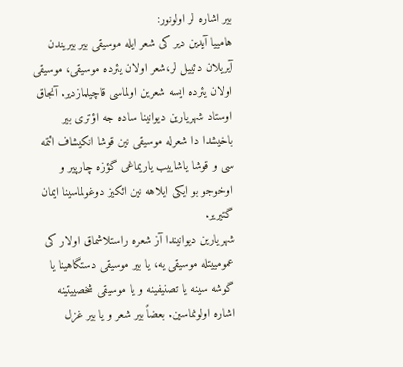بیر اشاره لر اولونور:
هامییا آیدین دیر کی شعر ایله موسیقی بیر بیریندن آیریلان دئییل لر،شعر اولان یئرده موسیقی، موسیقی اولان یئرده ایسه شعرین اولماسی قاچیلمازدیر. آنجاق اوستاد شهریارین دیوانینا ساده جه اؤتری بیر باخیشدا دا شعرله موسیقی نین قوشا انکیشاف ائتمه سی و قوشا یاشاییب یاریماغی گؤزه چارپیر و اوخوجو بو ایکی ایلاهه نین ائکیز دوغولماسینا ایمان گتیریر.
شهریارین دیوانیندا آز شعره راستلاشماق اولار کی عمومییتله موسیقی یه، یا بیر موسیقی دستگاهینا یا گوشه سینه یا تصنیفینه و یا موسیقی شخصییتینه اشاره اولونماسین. بعضاً بیر شعر و یا بیر غزل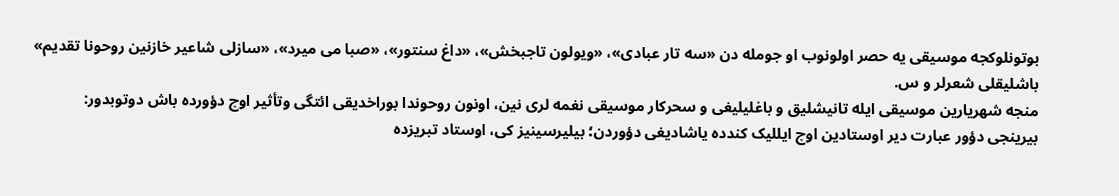بوتونلوکجه موسیقی یه حصر اولونوب او جومله دن «سه تار عبادی»، «ویولون تاجبخش»، «داغ سنتور»، «صبا می میرد»، «سازلی شاعیر خازنین روحونا تقدیم» باشلیقلی شعرلر و س.
منجه شهریارین موسیقی ایله تانیشلیق و باغلیلیغی و سحرکار موسیقی نغمه لری نین، اونون روحوندا بوراخدیقی ائتگی وتأثیر اوچ دؤورده باش دوتوبدور:
بیرینجی دؤور عبارت دیر اوستادین اوچ ایللیک کندده یاشادیغی دؤوردن؛ بیلیرسینیز کی، اوستاد تبریزده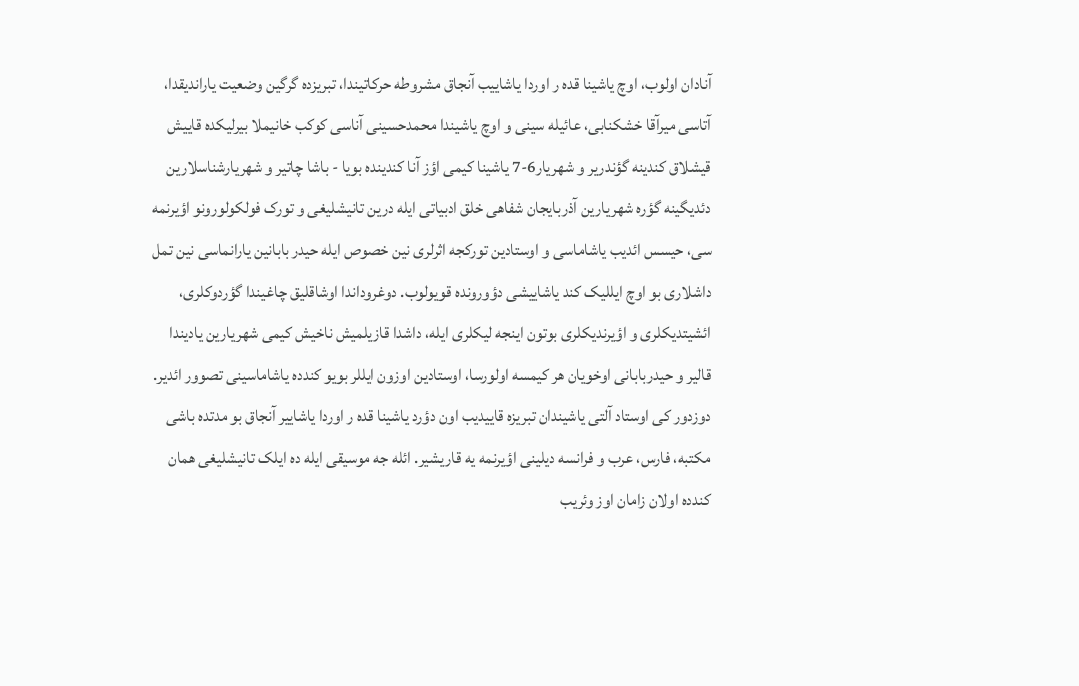آنادان اولوب، اوچ یاشینا قده ر اوردا یاشاییب آنجاق مشروطه حرکاتیندا، تبریزده گرگین وضعیت یاراندیقدا، آتاسی میرآقا خشکنابی، عائیله سینی و اوچ یاشیندا محمدحسینی آناسی کوکب خانیملا بیرلیکده قاییش قیشلاق کندینه گؤندریر و شهریار6-7 یاشینا کیمی اؤز آنا کندینده بویا - باشا چاتیر و شهریارشناسلارین دئدیگینه گؤره شهریارین آذربایجان شفاهی خلق ادبیاتی ایله درین تانیشلیغی و تورک فولکولورونو اؤیرنمه سی، حیسس ائدیب یاشاماسی و اوستادین تورکجه اثرلری نین خصوص ایله حیدر بابانین یارانماسی نین تمل داشلاری بو اوچ ایللیک کند یاشاییشی دؤورونده قویولوب. دوغروداندا اوشاقلیق چاغیندا گؤردوکلری، ائشیتدیکلری و اؤیرندیکلری بوتون اینجه لیکلری ایله، داشدا قازیلمیش ناخیش کیمی شهریارین یادیندا قالیر و حیدربابانی اوخویان هر کیمسه اولورسا، اوستادین اوزون ایللر بویو کندده یاشاماسینی تصوور ائدیر. دوزدور کی اوستاد آلتی یاشیندان تبریزه قاییدیب اون دؤرد یاشینا قده ر اوردا یاشاییر آنجاق بو مدتده باشی مکتبه، فارس، عرب و فرانسه دیلینی اؤیرنمه یه قاریشیر. ائله جه موسیقی ایله ده ایلک تانیشلیغی همان کندده اولان زامان اوز وئریب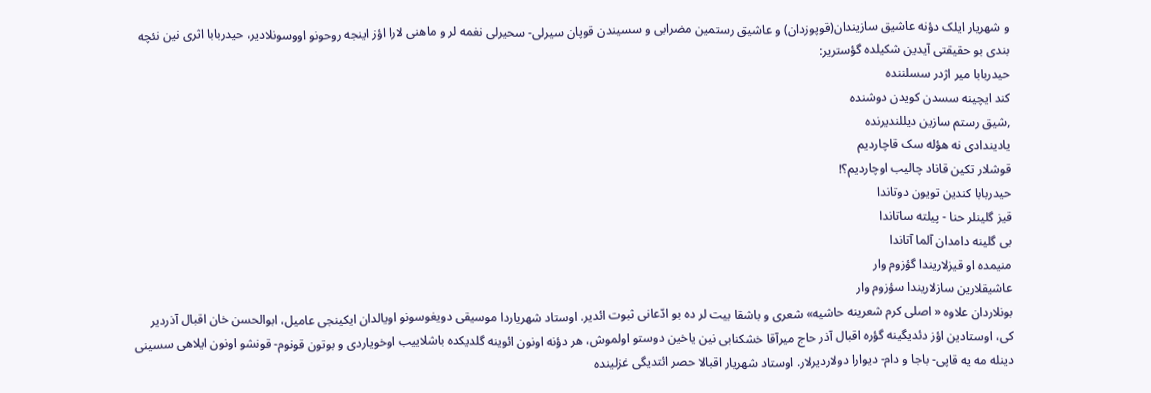و شهریار ایلک دؤنه عاشیق سازیندان(قوپوزدان) و عاشیق رستمین مضرابی و سسیندن قوپان سیرلی- سحیرلی نغمه لر و ماهنی لارا اؤز اینجه روحونو اووسونلادیر، حیدربابا اثری نین نئچه بندی بو حقیقتی آیدین شکیلده گؤستریر:
حیدربابا میر اژدر سسلننده
کند ایچینه سسدن کویدن دوشنده
,شیق رستم سازین دیللندیرنده
یادیندادی نه هؤله سک قاچاردیم
قوشلار تکین قاناد چالیب اوچاردیم؟!
حیدربابا کندین تویون دوتاندا
قیز گلینلر حنا - پیلته ساتاندا
بی گلینه دامدان آلما آتاندا
منیمده او قیزلاریندا گؤزوم وار
عاشیقلارین سازلاریندا سؤزوم وار
بونلاردان علاوه « اصلی کرم شعرینه حاشیه» شعری و باشقا بیت لر ده بو ادّعانی ثبوت ائدیر. اوستاد شهریاردا موسیقی دویغوسونو اویالدان ایکینجی عامیل، ابوالحسن خان اقبال آذردیر کی، اوستادین اؤز دئدیگینه گؤره اقبال آذر حاج میرآقا خشکنابی نین یاخین دوستو اولموش، هر دؤنه اونون ائوینه گلدیکده باشلاییب اوخویاردی و بوتون قونوم- قونشو اونون ایلاهی سسینی دینله مه یه قاپی- باجا و دام- دیوارا دولاردیرلار. اوستاد شهریار اقبالا حصر ائتدیگی غزلینده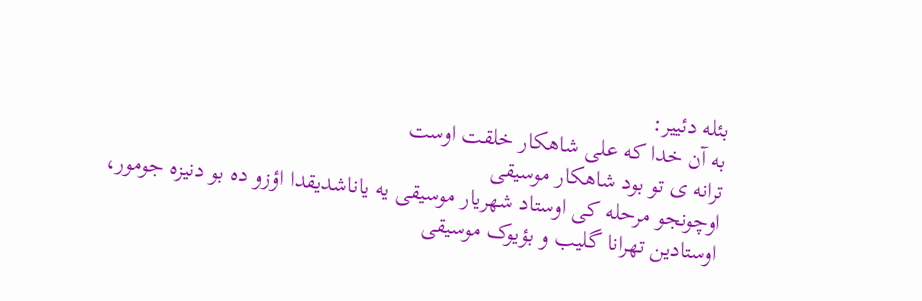بئله دئییر:
به آن خدا که علی شاهکار خلقت اوست
ترانه ی تو بود شاهکار موسیقی
اوچونجو مرحله کی اوستاد شهریار موسیقی یه یاناشدیقدا اؤزو ده بو دنیزه جومور، اوستادین تهرانا گلیب و بؤیوک موسیقی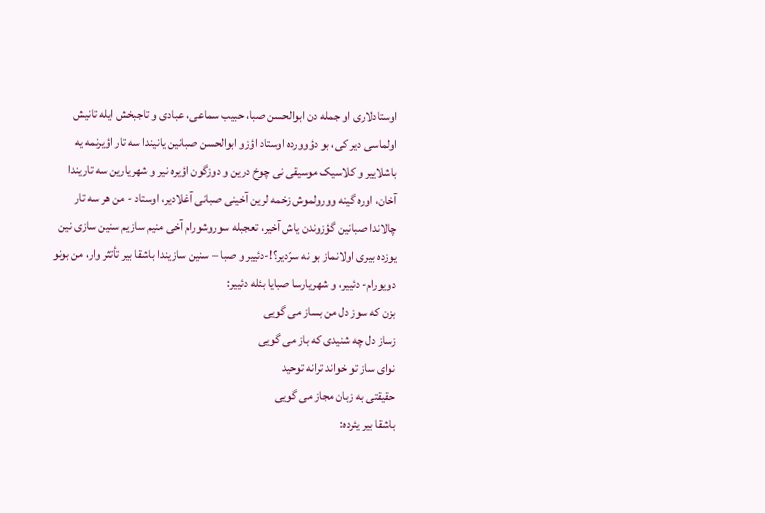اوستادلاری او جمله دن ابوالحسن صبا، حبیب سماعی، عبادی و تاجبخش ایله تانیش اولماسی دیر کی، بو دؤوورده اوستاد اؤزو ابوالحسن صبانین یانیندا سه تار اؤیرنمه یه باشلاییر و کلاسیک موسیقی نی چوخ درین و دوزگون اؤیره نیر و شهریارین سه تاریندا آخان، اوره گینه وورولموش زخمه لرین آخینی صبانی آغلادیر، اوستاد - من هر سه تار چالاندا صبانین گؤزوندن یاش آخیر، تعجبله سوروشورام آخی منیم سازیم سنین سازی نین یوزده بیری اولانماز بو نه سرّدیر؟!-دئییر و صبا – سنین سازیندا باشقا بیر تأتثر وار، من بونو دویورام- دئییر، و شهریارسا صبایا بئله دئییر:
بزن که سوز دل من بساز می گویی
زساز دل چه شنیدی که باز می گویی
نوای ساز تو خواند ترانه توحید
حقیقتی به زبان مجاز می گویی
باشقا بیر یئرده: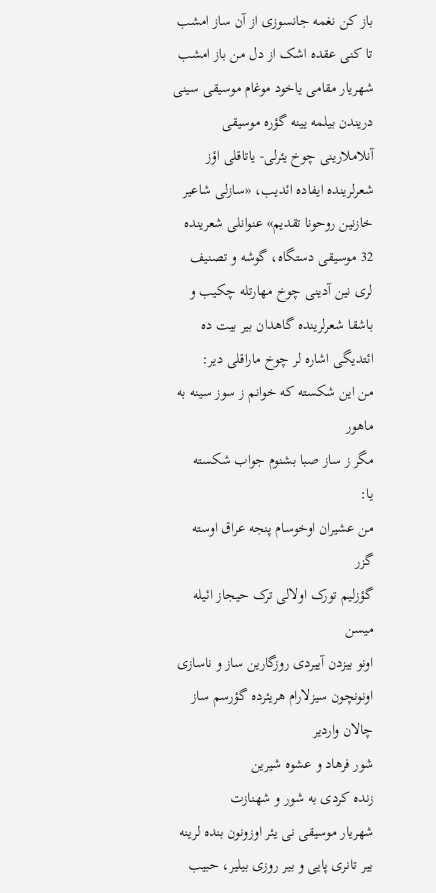باز کن نغمه جانسوزی از آن ساز امشب
تا کنی عقده اشک از دل من باز امشب
شهریار مقامی یاخود موغام موسیقی سینی دریندن بیلمه یینه گؤره موسیقی آنلاملارینی چوخ یئرلی- یاتاقلی اؤز شعرلرینده ایفاده ائدیب، «سازلی شاعیر خازنین روحونا تقدیم» عنوانلی شعرینده 32 موسیقی دستگاه، گوشه و تصنیف لری نین آدینی چوخ مهارتله چکیب و باشقا شعرلرینده گاهدان بیر بیت ده ائتدیگی اشاره لر چوخ ماراقلی دیر:
من این شکسته که خوانم ز سوز سینه به ماهور
مگر ز ساز صبا بشنوم جواب شکسته
یا:
من عشیران اوخوسام پنجه عراق اوسته گزر
گؤزلیم تورک اولالی ترک حیجاز ائیله میسن
اونو بیزدن آییردی روزگارین ساز و ناسازی
اونونچون سیزلارام هریئرده گؤرسم ساز چالان واردیر
شور فرهاد و عشوه شیرین
زنده کردی به شور و شهنازت
شهریار موسیقی نی یئر اوزونون بنده لرینه بیر تانری پایی و بیر روزی بیلیر، حبیب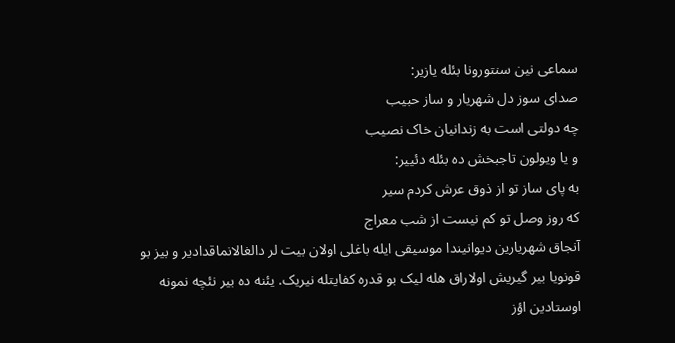سماعی نین سنتورونا بئله یازیر:
صدای سوز دل شهریار و ساز حبیب
چه دولتی است به زندانیان خاک نصیب
و یا ویولون تاجبخش ده بئله دئییر:
به پای ساز تو از ذوق عرش کردم سیر
که روز وصل تو کم نیست از شب معراج
آنجاق شهریارین دیوانیندا موسیقی ایله باغلی اولان بیت لر دالغالانماقدادیر و بیز بو قونویا بیر گیریش اولاراق هله لیک بو قدره کفایتله نیریک. یئنه ده بیر نئچه نمونه اوستادین اؤز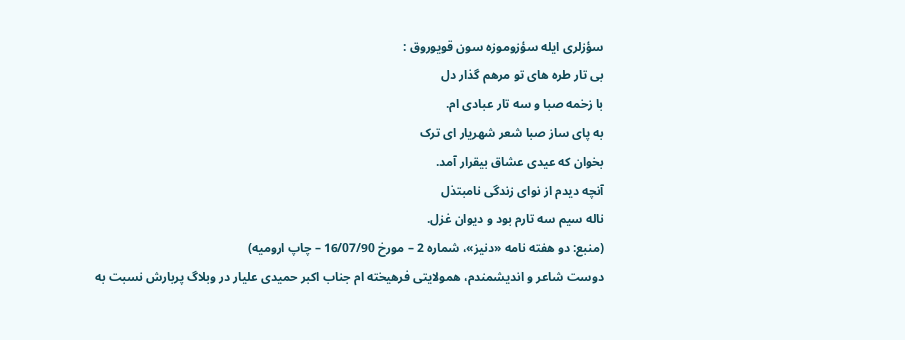سؤزلری ایله سؤزوموزه سون قویوروق :
بی تار طره های تو مرهم گذار دل
با زخمه صبا و سه تار عبادی ام.
به پای ساز صبا شعر شهریار ای ترک
بخوان که عیدی عشاق بیقرار آمد.
آنچه دیدم از نوای زندگی نامبتذل
ناله سیم سه تارم بود و دیوان غزل.
(منبع: دو هفته نامه «دنیز»، شماره 2 – مورخ 16/07/90 – چاپ ارومیه)
دوست شاعر و اندیشمندم، همولایتی فرهیخته ام جناب اکبر حمیدی علیار در وبلاگ پربارش نسبت به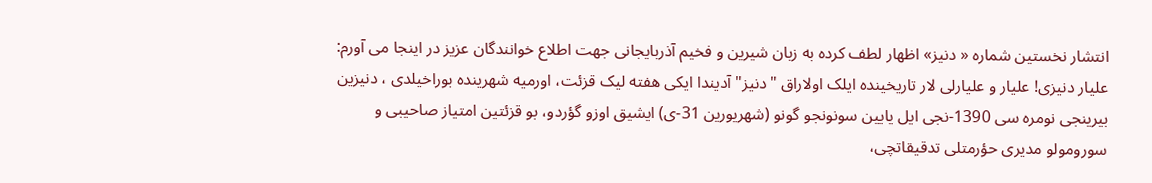انتشار نخستین شماره « دنیز» اظهار لطف کرده به زبان شیرین و فخیم آذربایجانی جهت اطلاع خوانندگان عزیز در اینجا می آورم: علیار دنیزی! علیار و علیارلی لار تاریخینده ایلک اولاراق "دنیز" آدیندا ایکی هفته لیک قزئت، اورمیه شهرینده بوراخیلدی ، دنیزین بیرینجی نومره سی 1390-نجی ایل یایین سونونجو گونو (شهریورین 31-ی) ایشیق اوزو گؤردو، بو قزئتین امتیاز صاحیبی و سورومولو مدیری حؤرمتلی تدقیقاتچی،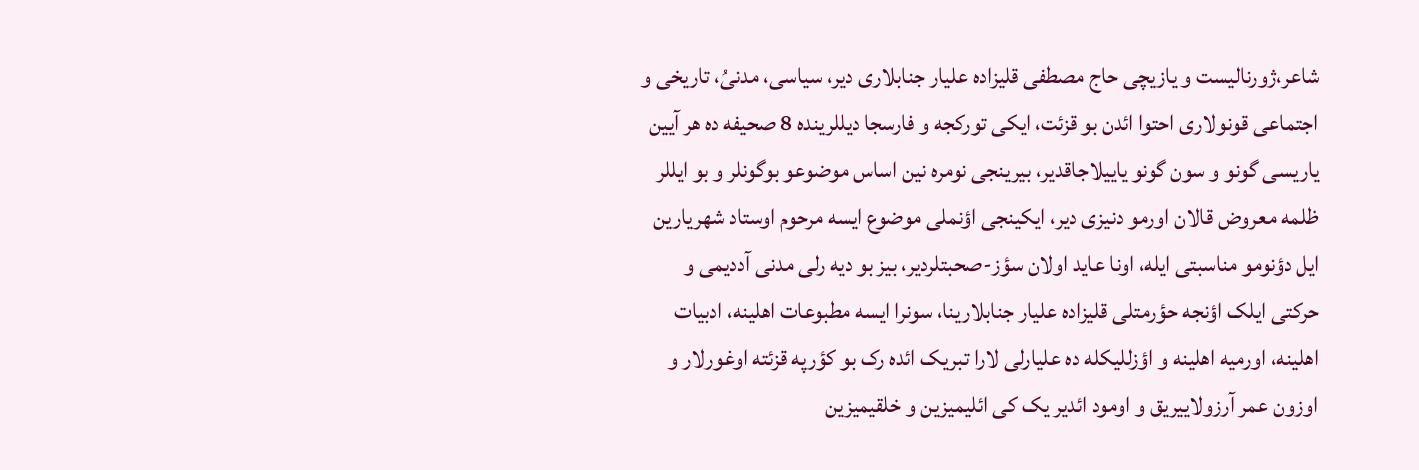شاعر،ژورنالیست و یازیچی حاج مصطفی قلیزاده علیار جنابلاری دیر، سیاسی، مدنیُ، تاریخی و اجتماعی قونولاری احتوا ائدن بو قزئت، ایکی تورکجه و فارسجا دیللرینده 8 صحیفه ده هر آیین یاریسی گونو و سون گونو یاییلاجاقدیر، بیرینجی نومره نین اساس موضوعو بوگونلر و بو ایللر ظلمه معروض قالان اورمو دنیزی دیر، ایکینجی اؤنملی موضوع ایسه مرحوم اوستاد شهریارین ایل دؤنومو مناسبتی ایله، اونا عاید اولان سؤز-صحبتلردیر، بیز بو دیه رلی مدنی آددیمی و حرکتی ایلک اؤنجه حؤرمتلی قلیزاده علیار جنابلارینا، سونرا ایسه مطبوعات اهلینه، ادبیات اهلینه، اورمیه اهلینه و اؤزللیکله ده علیارلی لارا تبریک ائده رک بو کؤرپه قزئته اوغورلار و اوزون عمر آرزولاییریق و اومود ائدیر یک کی ائلیمیزین و خلقیمیزین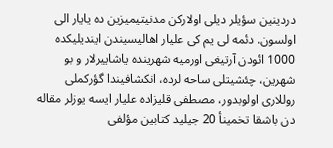دردینین سؤیلر دیلی اولارکن مدنیتیمیزین ده یایار الی اولسون. دئمه لی یم کی علیار اهالیسیندن ایندیلیکده 1000 ائودن آرتیغی اورمیه شهرینده یاشاییرلار و بو شهرین، چئشیتلی ساحه لرده، انکشافیندا گؤرکملی روللاری اولوبدور، مصطفی قلیزاده علیار ایسه یوزلر مقاله دن باشقا تخمینأ 20 جیلید کتابین مؤلفی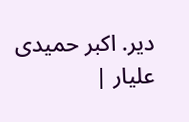دیر. اکبر حمیدی علیار |